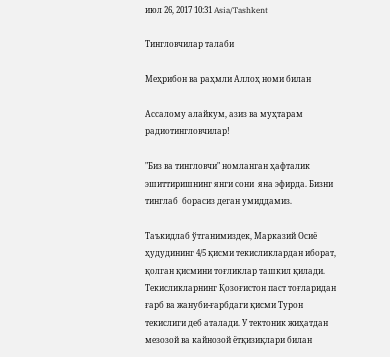июл 26, 2017 10:31 Asia/Tashkent

Тингловчилар талаби

Меҳрибон ва раҳмли Аллоҳ номи билан

Ассалому алайкум, азиз ва муҳтарам радиотингловчилар!

"Биз ва тингловчи" номланган ҳафталик эшиттиришнинг янги сони  яна эфирда. Бизни тинглаб  борасиз деган умиддамиз.

Таъкидлаб ўтганимиздек, Марказий Осиё  ҳудудининг 4/5 қисми текисликлардан иборат, қолган қисмини тоғликлар ташкил қилади. Текисликларнинг Қозоғистон паст тоғларидан ғарб ва жануби-ғарбдаги қисми Турон текислиги деб аталади. У тектоник жиҳатдан мезозой ва кайнозой ётқизиқлари билан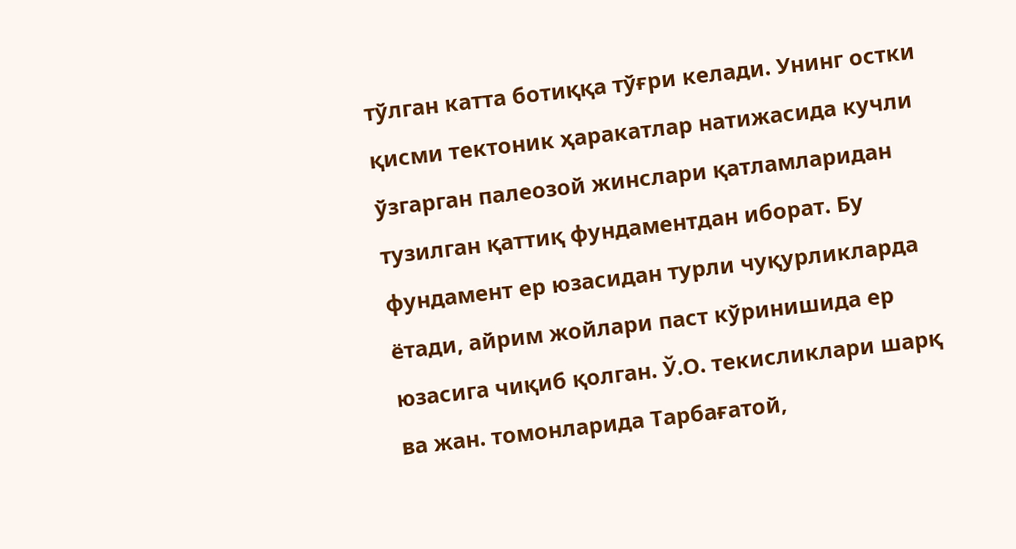тўлган катта ботиққа тўғри келади. Унинг остки қисми тектоник ҳаракатлар натижасида кучли ўзгарган палеозой жинслари қатламларидан тузилган қаттиқ фундаментдан иборат. Бу фундамент ер юзасидан турли чуқурликларда ётади, айрим жойлари паст кўринишида ер юзасига чиқиб қолган. Ў.О. текисликлари шарқ ва жан. томонларида Тарбағатой,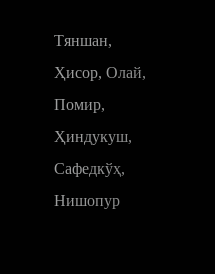Тяншан, Ҳисор, Олай, Помир, Ҳиндукуш, Сафедкўҳ, Нишопур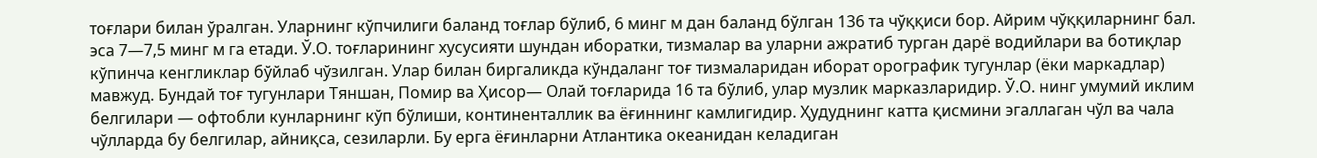тоғлари билан ўралган. Уларнинг кўпчилиги баланд тоғлар бўлиб, 6 минг м дан баланд бўлган 136 та чўққиси бор. Айрим чўққиларнинг бал. эса 7—7,5 минг м га етади. Ў.О. тоғларининг хусусияти шундан иборатки, тизмалар ва уларни ажратиб турган дарё водийлари ва ботиқлар кўпинча кенгликлар бўйлаб чўзилган. Улар билан биргаликда кўндаланг тоғ тизмаларидан иборат орографик тугунлар (ёки маркадлар) мавжуд. Бундай тоғ тугунлари Тяншан, Помир ва Ҳисор— Олай тоғларида 16 та бўлиб, улар музлик марказларидир. Ў.О. нинг умумий иклим белгилари — офтобли кунларнинг кўп бўлиши, континенталлик ва ёғиннинг камлигидир. Ҳудуднинг катта қисмини эгаллаган чўл ва чала чўлларда бу белгилар, айниқса, сезиларли. Бу ерга ёғинларни Атлантика океанидан келадиган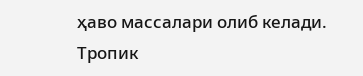ҳаво массалари олиб келади. Тропик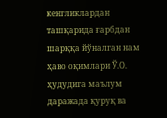кенгликлардан ташқарида ғарбдан шарққа йўналган нам ҳаво оқимлари Ў.О. ҳудудига маълум даражада қуруқ ва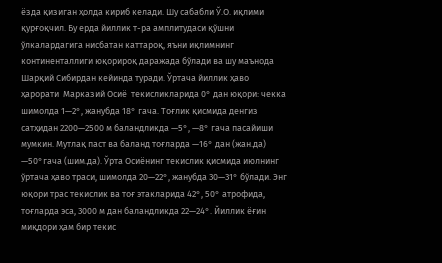ёзда қизиган ҳолда кириб келади. Шу сабабли Ў.О. иқлими қурғоқчил. Бу ерда йиллик т-ра амплитудаси қўшни ўлкалардагига нисбатан каттароқ, яъни иқлимнинг континенталлиги юқорироқ даражада бўлади ва шу маънода Шарқий Сибирдан кейинда туради. Ўртача йиллик ҳаво ҳарорати  Марказий Осиё  текисликларида 0° дан юқори: чекка шимолда 1—2°, жанубда 18° гача. Тоғлик қисмида денгиз сатҳидан 2200—2500 м баландликда —5°, —8° гача пасайиши мумкин. Мутлақ паст ва баланд тоғларда —16° дан (жан.да) —50°гача (шим.да). Ўрта Осиёнинг текислик қисмида июлнинг ўртача ҳаво траси, шимолда 20—22°, жанубда 30—31° бўлади. Энг юқори трас текислик ва тоғ этакларида 42°, 50° атрофида, тоғларда эса, 3000 м дан баландликда 22—24°. Йиллик ёғин миқдори ҳам бир текис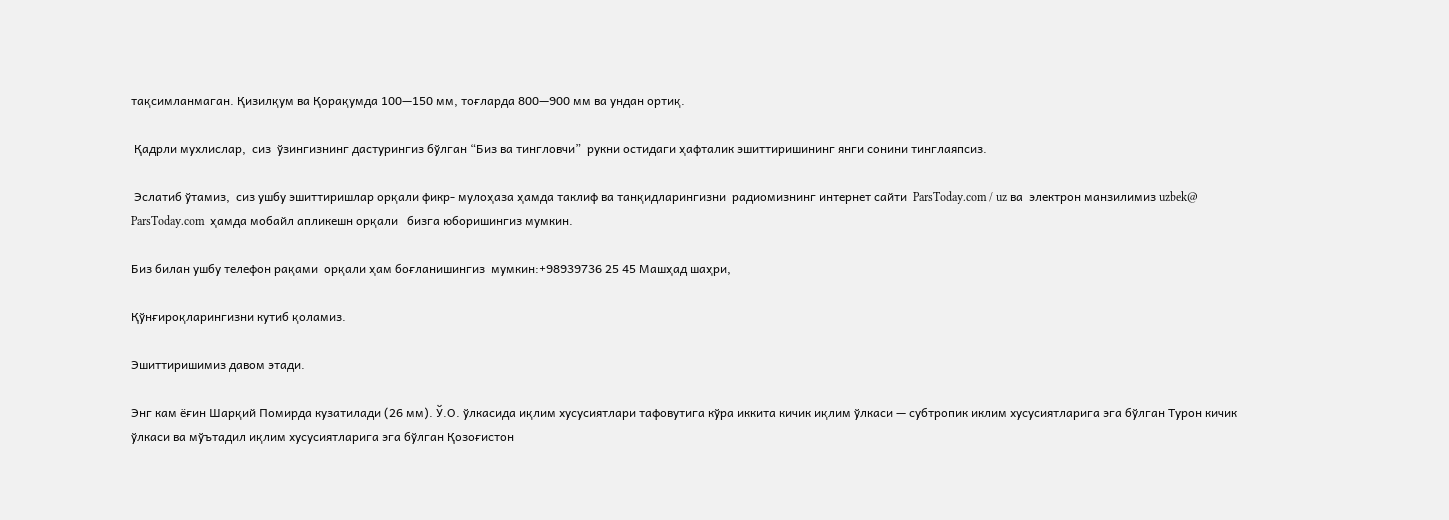тақсимланмаган. Қизилқум ва Қорақумда 100—150 мм, тоғларда 800—900 мм ва ундан ортиқ.

 Қадрли мухлислар,  сиз  ўзингизнинг дастурингиз бўлган “Биз ва тингловчи”  рукни остидаги ҳафталик эшиттиришининг янги сонини тинглаяпсиз.

 Эслатиб ўтамиз,  сиз ушбу эшиттиришлар орқали фикр- мулоҳаза ҳамда таклиф ва танқидларингизни  радиомизнинг интернет сайти  ParsToday.com / uz ва  электрон манзилимиз uzbek@ ParsToday.com  ҳамда мобайл апликешн орқали   бизга юборишингиз мумкин.

Биз билан ушбу телефон рақами  орқали ҳам боғланишингиз  мумкин:+98939736 25 45 Машҳад шаҳри,

Қўнғироқларингизни кутиб қоламиз.

Эшиттиришимиз давом этади.

Энг кам ёғин Шарқий Помирда кузатилади (26 мм). Ў.О. ўлкасида иқлим хусусиятлари тафовутига кўра иккита кичик иқлим ўлкаси — субтропик иклим хусусиятларига эга бўлган Турон кичик ўлкаси ва мўътадил иқлим хусусиятларига эга бўлган Қозоғистон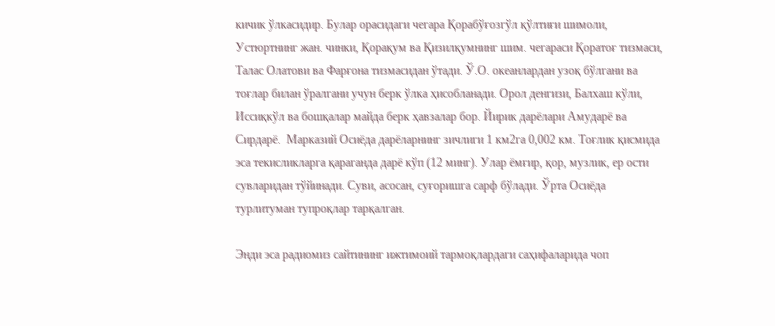кичик ўлкасидир. Булар орасидаги чегара Қорабўғозгўл қўлтиғи шимоли, Устюртнинг жан. чинки, Қорақум ва Қизилқумнинг шим. чегараси Қоратоғ тизмаси, Талас Олатови ва Фарғона тизмасидан ўтади. Ў.О. океанлардан узоқ бўлгани ва тоғлар билан ўралгани учун берк ўлка ҳисобланади. Орол денгизи, Балхаш кўли, Иссиқкўл ва бошқалар майда берк ҳавзалар бор. Йирик дарёлари Амударё ва Сирдарё.  Марказий Осиёда дарёларнинг зичлиги 1 км2га 0,002 км. Тоғлик қисмида эса текисликларга қараганда дарё кўп (12 минг). Улар ёмғир, қор, музлик, ер ости сувларидан тўйинади. Суви, асосан, суғоришга сарф бўлади. Ўрта Осиёда турлитуман тупроқлар тарқалган.

Энди эса радиомиз сайтининг ижтимоий тармоқлардаги саҳифаларида чоп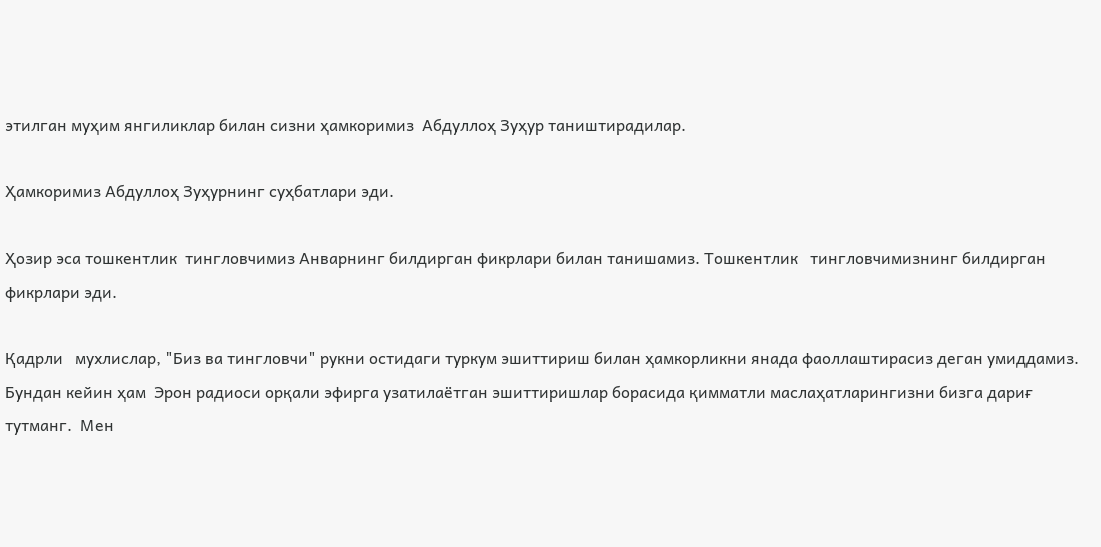этилган муҳим янгиликлар билан сизни ҳамкоримиз  Абдуллоҳ Зуҳур таништирадилар.

Ҳамкоримиз Абдуллоҳ Зуҳурнинг суҳбатлари эди.

Ҳозир эса тошкентлик  тингловчимиз Анварнинг билдирган фикрлари билан танишамиз. Тошкентлик   тингловчимизнинг билдирган  фикрлари эди.

Қадрли   мухлислар, "Биз ва тингловчи" рукни остидаги туркум эшиттириш билан ҳамкорликни янада фаоллаштирасиз деган умиддамиз. Бундан кейин ҳам  Эрон радиоси орқали эфирга узатилаётган эшиттиришлар борасида қимматли маслаҳатларингизни бизга дариғ тутманг.  Мен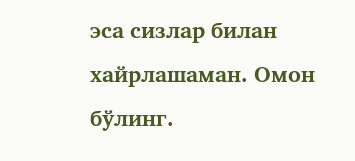эса сизлар билан хайрлашаман. Омон бўлинг.